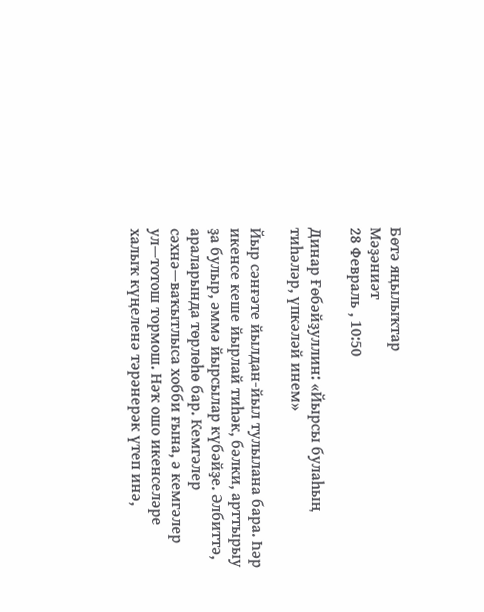Бөтә яңылыҡтар
Мәҙәниәт
28 Февраль , 10:50

Динар Ғөбәйҙуллин: «Йырсы булаһың тиһәләр, үпкәләй инем»

Йыр сәнғәте йылдан-йыл тулылана бара. Һәр икенсе кеше йырлай тиһәк, бәлки, арттырыу ҙа булыр, әммә йырсылар күбәйҙе. Әлбиттә, араларында төрлөһө бар. Кемгәлер сәхнә—ваҡытлыса хобби ғына, ә кемгәлер ул—тотош тормош. Нәҡ ошо икенселәре халыҡ күңеленә тәрәнерәк үтеп инә,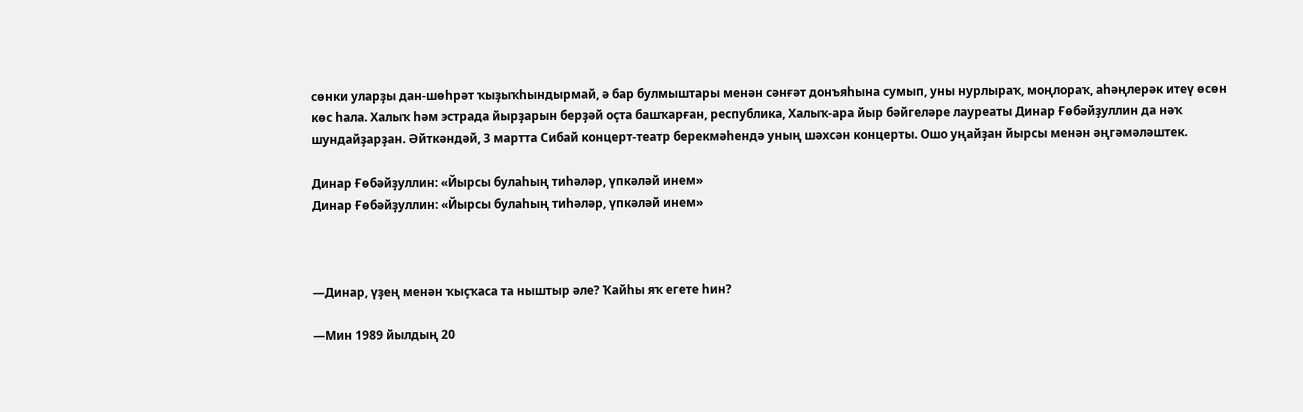сөнки уларҙы дан-шөһрәт ҡыҙыҡһындырмай, ә бар булмыштары менән сәнғәт донъяһына сумып, уны нурлыраҡ, моңлораҡ, аһәңлерәк итеү өсөн көс һала. Халыҡ һәм эстрада йырҙарын берҙәй оҫта башҡарған, республика, Халыҡ-ара йыр бәйгеләре лауреаты Динар Ғөбәйҙуллин да нәҡ шундайҙарҙан. Әйткәндәй, 3 мартта Сибай концерт-театр берекмәһендә уның шәхсән концерты. Ошо уңайҙан йырсы менән әңгәмәләштек.

Динар Ғөбәйҙуллин: «Йырсы булаһың тиһәләр, үпкәләй инем»
Динар Ғөбәйҙуллин: «Йырсы булаһың тиһәләр, үпкәләй инем»



—Динар, үҙең менән ҡыҫҡаса та ныштыр әле? Ҡайһы яҡ егете һин?

—Мин 1989 йылдың 20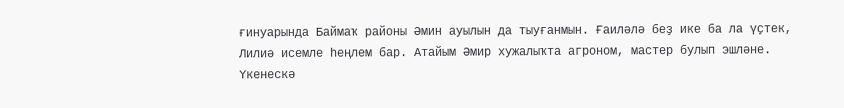ғинуарында Баймаҡ районы Әмин ауылын да тыуғанмын. Ғаиләлә беҙ ике ба ла үҫтек, Лилиә исемле һеңлем бар. Атайым Әмир хужалыҡта агроном, мастер булып эшләне. Үкенескә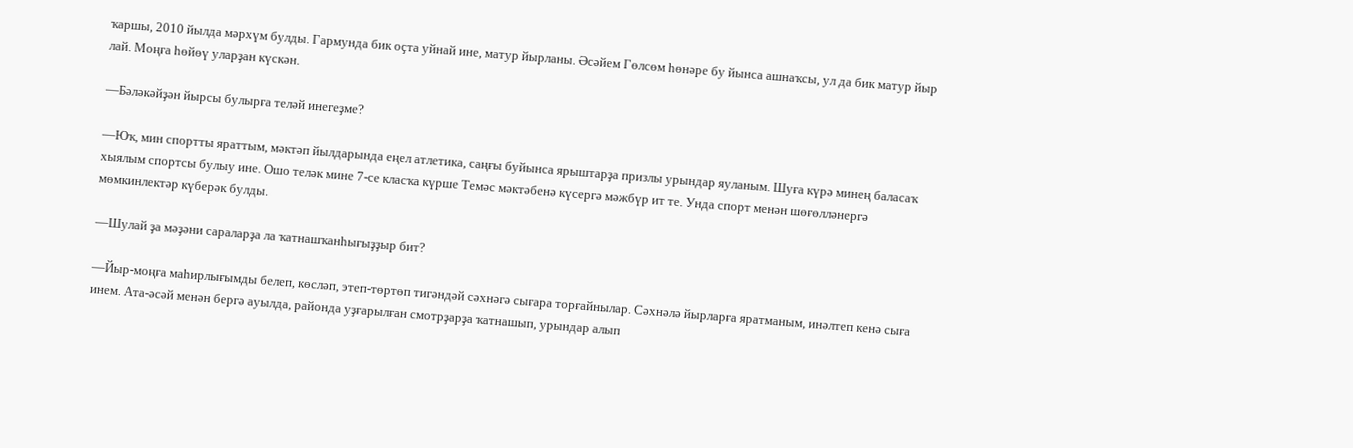ҡаршы, 2010 йылда мәрхүм булды. Гармунда бик оҫта уйнай ине, матур йырланы. Әсәйем Гөлсөм һөнәре бу йынса ашнаҡсы, ул да бик матур йыр лай. Моңға һөйөү уларҙан күскән.

—Бәләкәйҙән йырсы булырға теләй инегеҙме?

—Юҡ, мин спортты яраттым, мәктәп йылдарында еңел атлетика, саңғы буйынса ярыштарҙа призлы урындар яуланым. Шуға күрә минең баласаҡ хыялым спортсы булыу ине. Ошо теләк мине 7-се класҡа күрше Темәс мәктәбенә күсергә мәжбүр ит те. Унда спорт менән шөғөлләнергә мөмкинлектәр күберәк булды.

—Шулай ҙа мәҙәни сараларҙа ла ҡатнашҡанһығыҙҙыр бит?

—Йыр-моңға маһирлығымды белеп, көсләп, этеп-төртөп тигәндәй сәхнәгә сығара торғайнылар. Сәхнәлә йырларға яратманым, инәлтеп кенә сыға инем. Ата-әсәй менән бергә ауылда, районда уҙғарылған смотрҙарҙа ҡатнашып, урындар алып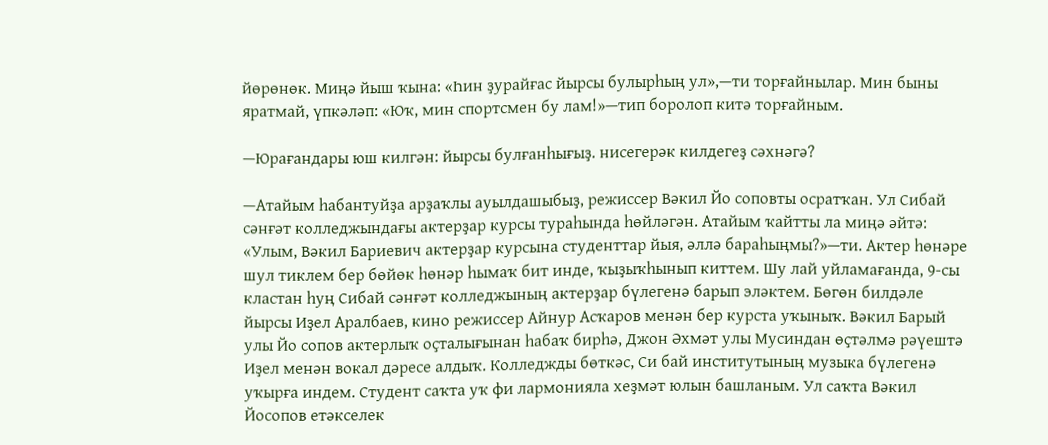йөрөнөк. Миңә йыш ҡына: «Һин ҙурайғас йырсы булырһың ул»,—ти торғайнылар. Мин быны яратмай, үпкәләп: «Юҡ, мин спортсмен бу лам!»—тип боролоп китә торғайным.

—Юрағандары юш килгән: йырсы булғанһығыҙ. нисегерәк килдегеҙ сәхнәгә?

—Атайым һабантуйҙа арҙаҡлы ауылдашыбыҙ, режиссер Вәкил Йо соповты осратҡан. Ул Сибай сәнғәт колледжындағы актерҙар курсы тураһында һөйләгән. Атайым ҡайтты ла миңә әйтә: «Улым, Вәкил Бариевич актерҙар курсына студенттар йыя, әллә бараһыңмы?»—ти. Актер һөнәре шул тиклем бер бөйөк һөнәр һымаҡ бит инде, ҡыҙыҡһынып киттем. Шу лай уйламағанда, 9-сы кластан һуң Сибай сәнғәт колледжының актерҙар бүлегенә барып эләктем. Бөгөн билдәле йырсы Иҙел Аралбаев, кино режиссер Айнур Асҡаров менән бер курста уҡыныҡ. Вәкил Барый улы Йо сопов актерлыҡ оҫталығынан һабаҡ бирһә, Джон Әхмәт улы Мусиндан өҫтәлмә рәүештә Иҙел менән вокал дәресе алдыҡ. Колледжды бөткәс, Си бай институтының музыка бүлегенә уҡырға индем. Студент саҡта уҡ фи лармонияла хеҙмәт юлын башланым. Ул саҡта Вәкил Йосопов етәкселек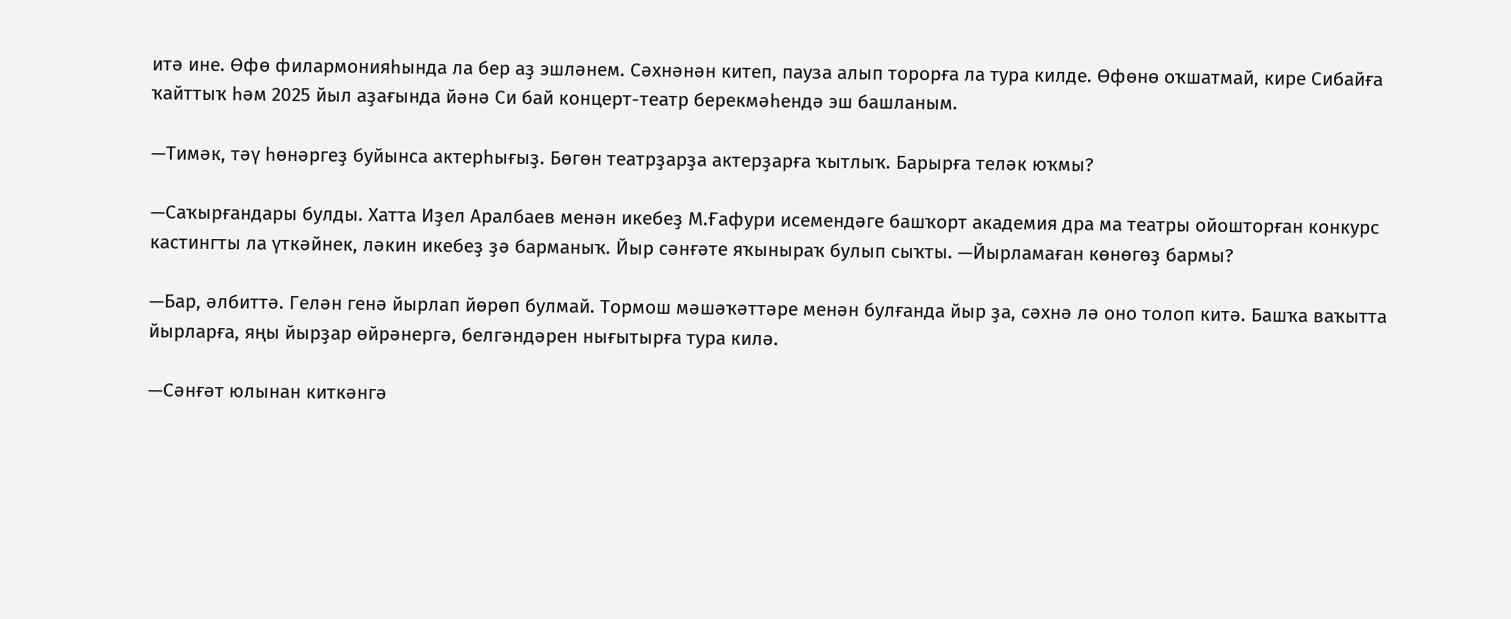итә ине. Өфө филармонияһында ла бер аҙ эшләнем. Сәхнәнән китеп, пауза алып торорға ла тура килде. Өфөнө оҡшатмай, кире Сибайға ҡайттыҡ һәм 2025 йыл аҙағында йәнә Си бай концерт-театр берекмәһендә эш башланым.

—Тимәк, тәү һөнәргеҙ буйынса актерһығыҙ. Бөгөн театрҙарҙа актерҙарға ҡытлыҡ. Барырға теләк юҡмы?

—Саҡырғандары булды. Хатта Иҙел Аралбаев менән икебеҙ М.Ғафури исемендәге башҡорт академия дра ма театры ойошторған конкурс кастингты ла үткәйнек, ләкин икебеҙ ҙә барманыҡ. Йыр сәнғәте яҡыныраҡ булып сыҡты. —Йырламаған көнөгөҙ бармы?

—Бар, әлбиттә. Гелән генә йырлап йөрөп булмай. Тормош мәшәҡәттәре менән булғанда йыр ҙа, сәхнә лә оно толоп китә. Башҡа ваҡытта йырларға, яңы йырҙар өйрәнергә, белгәндәрен нығытырға тура килә.

—Сәнғәт юлынан киткәнгә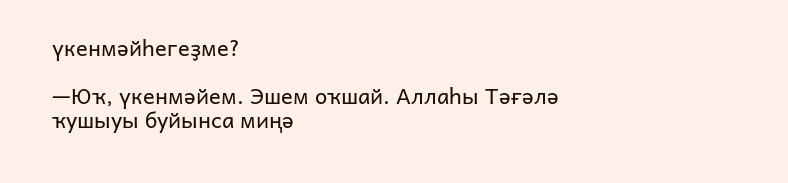үкенмәйһегеҙме?

—Юҡ, үкенмәйем. Эшем оҡшай. Аллаһы Тәғәлә ҡушыуы буйынса миңә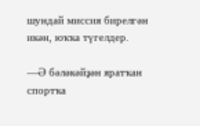шундай миссия бирелгән икән, юҡҡа түгелдер.

—Ә бәләкәйҙән яратҡан спортҡа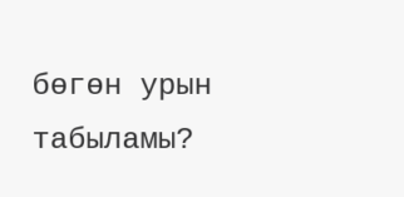бөгөн урын табыламы?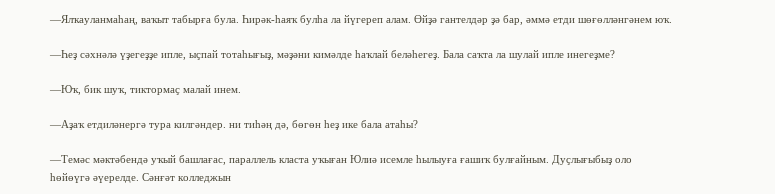—Ялҡауланмаһаң, ваҡыт табырға була. Һирәк-һаяҡ булһа ла йүгереп алам. Өйҙә гантелдәр ҙә бар, әммә етди шөғөлләнгәнем юҡ.

—Һеҙ сәхнәлә үҙегеҙҙе ипле, ыҫпай тотаһығыҙ, мәҙәни кимәлде һаҡлай беләһегеҙ. Бала саҡта ла шулай ипле инегеҙме?

—Юҡ, бик шуҡ, тиктормаҫ малай инем.

—Аҙаҡ етдиләнергә тура килгәндер. ни тиһәң дә, бөгөн һеҙ ике бала атаһы?

—Темәс мәктәбендә уҡый башлағас, параллель класта уҡыған Юлиә исемле һылыуға ғашиҡ булғайным. Дуҫлығыбыҙ оло һөйөүгә әүерелде. Сәнғәт колледжын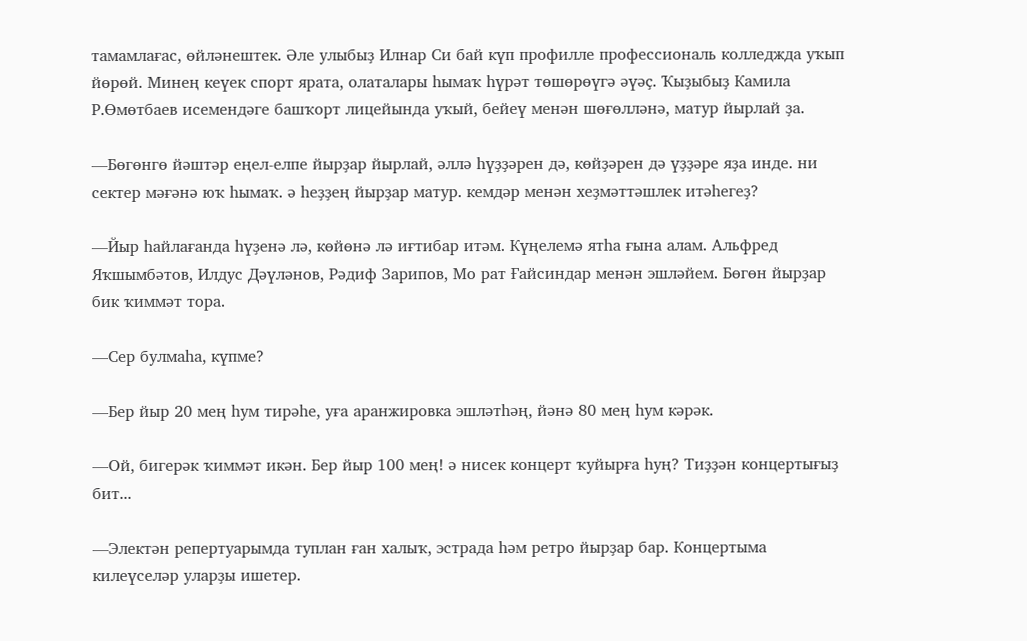тамамлағас, өйләнештек. Әле улыбыҙ Илнар Си бай күп профилле профессиональ колледжда уҡып йөрөй. Минең кеүек спорт ярата, олаталары һымаҡ һүрәт төшөрөүгә әүәҫ. Ҡыҙыбыҙ Камила Р.Өмөтбаев исемендәге башҡорт лицейында уҡый, бейеү менән шөғөлләнә, матур йырлай ҙа.

—Бөгөнгө йәштәр еңел-елпе йырҙар йырлай, әллә һүҙҙәрен дә, көйҙәрен дә үҙҙәре яҙа инде. ни сектер мәғәнә юҡ һымаҡ. ә һеҙҙең йырҙар матур. кемдәр менән хеҙмәттәшлек итәһегеҙ?

—Йыр һайлағанда һүҙенә лә, көйөнә лә иғтибар итәм. Күңелемә ятһа ғына алам. Альфред Яҡшымбәтов, Илдус Дәүләнов, Рәдиф Зарипов, Мо рат Ғайсиндар менән эшләйем. Бөгөн йырҙар бик ҡиммәт тора.

—Сер булмаһа, күпме?

—Бер йыр 20 мең һум тирәһе, уға аранжировка эшләтһәң, йәнә 80 мең һум кәрәк.

—Ой, бигерәк ҡиммәт икән. Бер йыр 100 мең! ә нисек концерт ҡуйырға һуң? Тиҙҙән концертығыҙ бит...

—Электән репертуарымда туплан ған халыҡ, эстрада һәм ретро йырҙар бар. Концертыма килеүселәр уларҙы ишетер.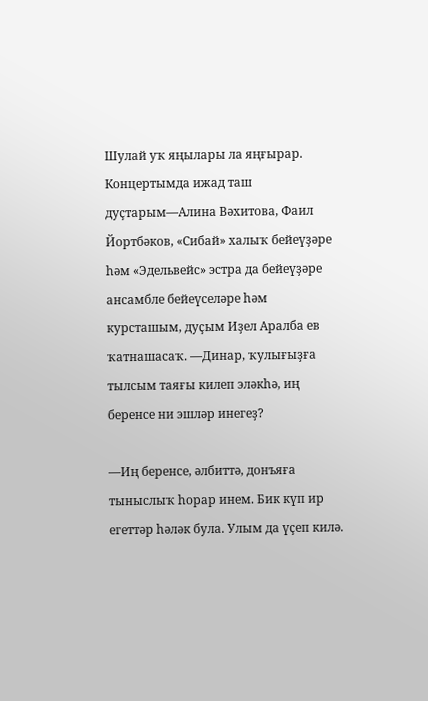Шулай уҡ яңылары ла яңғырар. Концертымда ижад таш дуҫтарым—Алина Вәхитова, Фаил Йортбәков, «Сибай» халыҡ бейеүҙәре һәм «Эдельвейс» эстра да бейеүҙәре ансамбле бейеүселәре һәм курсташым, дуҫым Иҙел Аралба ев ҡатнашасаҡ. —Динар, ҡулығыҙға тылсым таяғы килеп эләкһә, иң беренсе ни эшләр инегеҙ?

—Иң беренсе, әлбиттә, донъяға тыныслыҡ һорар инем. Бик күп ир егеттәр һәләк була. Улым да үҫеп килә.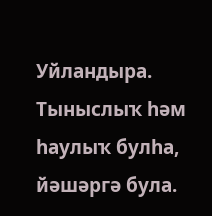Уйландыра. Тыныслыҡ һәм һаулыҡ булһа, йәшәргә була.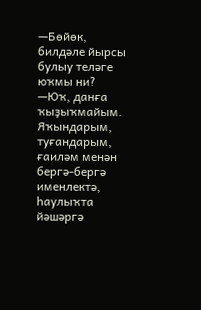—Бөйөк, билдәле йырсы булыу теләге юҡмы ни? —Юҡ, данға ҡыҙыҡмайым. Яҡындарым, туғандарым, ғаиләм менән бергә-бергә именлектә, һаулыҡта йәшәргә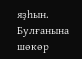яҙһын. Булғанына шөкөр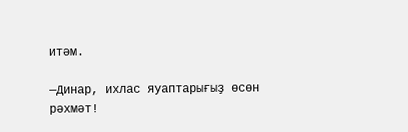итәм.

—Динар, ихлас яуаптарығыҙ өсөн рәхмәт!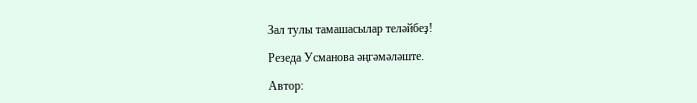Зал тулы тамашасылар теләйбеҙ!

Резеда Усманова әңгәмәләште.

Автор: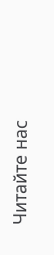Читайте нас